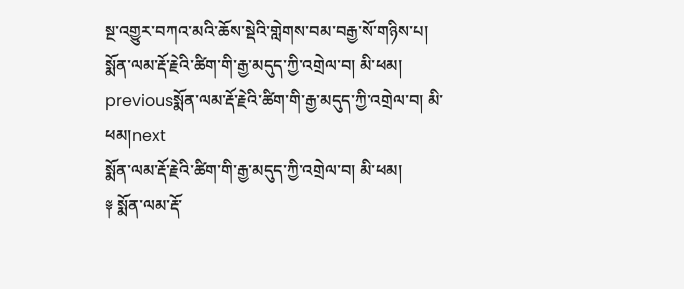སྔ་འགྱུར་བཀའ་མའི་ཆོས་སྡེའི་གླེགས་བམ་བརྒྱ་སོ་གཉིས་པ།
སྨོན་ལམ་རྡོ་རྗེའི་ཚིག་གི་རྒྱ་མདུད་ཀྱི་འགྲེལ་བ། མི་ཕམ།
previousསྨོན་ལམ་རྡོ་རྗེའི་ཚིག་གི་རྒྱ་མདུད་ཀྱི་འགྲེལ་བ། མི་ཕམ།next
སྨོན་ལམ་རྡོ་རྗེའི་ཚིག་གི་རྒྱ་མདུད་ཀྱི་འགྲེལ་བ། མི་ཕམ།
༈ སྨོན་ལམ་རྡོ་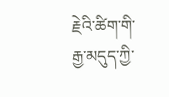རྗེའི་ཚིག་གི་རྒྱ་མདུད་ཀྱི་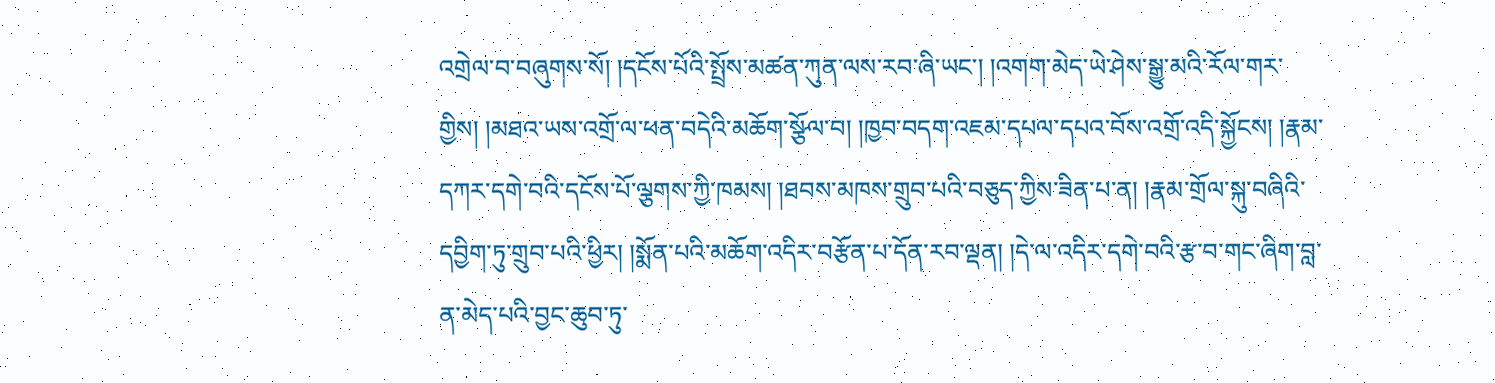འགྲེལ་བ་བཞུགས་སོ། །དངོས་པོའི་སྤྲོས་མཚན་ཀུན་ལས་རབ་ཞི་ཡང་། །འགག་མེད་ཡེ་ཤེས་སྒྱུ་མའི་རོལ་གར་གྱིས། །མཐའ་ཡས་འགྲོ་ལ་ཕན་བདེའི་མཆོག་སྩོལ་བ། །ཁྱབ་བདག་འཇམ་དཔལ་དཔའ་བོས་འགྲོ་འདི་སྐྱོངས། །རྣམ་དཀར་དགེ་བའི་དངོས་པོ་ལྕགས་ཀྱི་ཁམས། །ཐབས་མཁས་གྲུབ་པའི་བཅུད་ཀྱིས་ཟིན་པ་ན། །རྣམ་གྲོལ་སྐུ་བཞིའི་དབྱིག་ཏུ་གྲུབ་པའི་ཕྱིར། །སྨོན་པའི་མཆོག་འདིར་བརྩོན་པ་དོན་རབ་ལྡན། །དེ་ལ་འདིར་དགེ་བའི་རྩ་བ་གང་ཞིག་བླ་ན་མེད་པའི་བྱང་ཆུབ་ཏུ་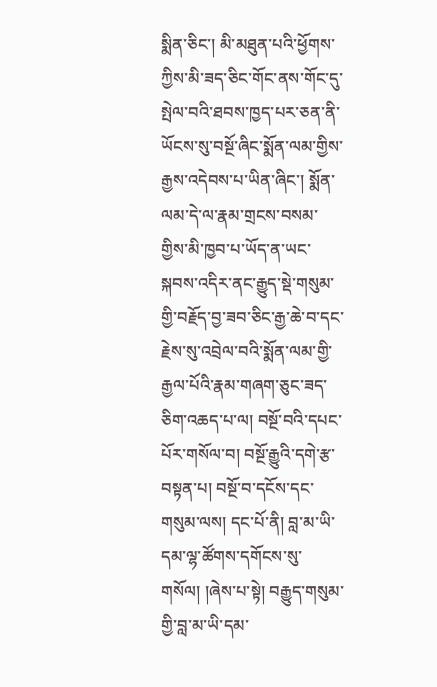སྨིན་ཅིང་། མི་མཐུན་པའི་ཕྱོགས་ཀྱིས་མི་ཟད་ཅིང་གོང་ནས་གོང་དུ་སྤེལ་བའི་ཐབས་ཁྱད་པར་ཅན་ནི་ཡོངས་སུ་བསྔོ་ཞིང་སྨོན་ལམ་གྱིས་རྒྱས་འདེབས་པ་ཡིན་ཞིང་། སྨོན་ལམ་དེ་ལ་རྣམ་གྲངས་བསམ་གྱིས་མི་ཁྱབ་པ་ཡོད་ན་ཡང་སྐབས་འདིར་ནང་རྒྱུད་སྡེ་གསུམ་གྱི་བརྗོད་བྱ་ཟབ་ཅིང་རྒྱ་ཆེ་བ་དང་རྗེས་སུ་འབྲེལ་བའི་སྨོན་ལམ་གྱི་རྒྱལ་པོའི་རྣམ་གཞག་ཅུང་ཟད་ཅིག་འཆད་པ་ལ། བསྔོ་བའི་དཔང་པོར་གསོལ་བ། བསྔོ་རྒྱུའི་དགེ་རྩ་བསྟན་པ། བསྔོ་བ་དངོས་དང་གསུམ་ལས། དང་པོ་ནི། བླ་མ་ཡི་དམ་ལྷ་ཚོགས་དགོངས་སུ་གསོལ། །ཞེས་པ་སྟེ། བརྒྱུད་གསུམ་གྱི་བླ་མ་ཡི་དམ་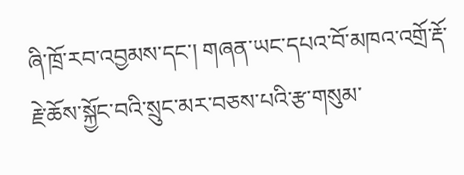ཞི་ཁྲོ་རབ་འབྱམས་དང་། གཞན་ཡང་དཔའ་བོ་མཁའ་འགྲོ་རྡོ་རྗེ་ཆོས་སྐྱོང་བའི་སྲུང་མར་བཅས་པའི་རྩ་གསུམ་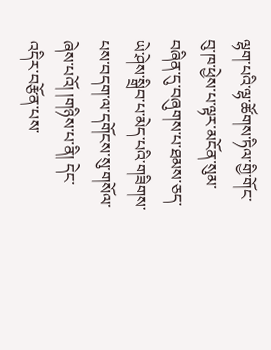ལྷག་པའི་ལྷ་ཚོགས་ཏིལ་གྱི་གོང་བུ་ཁ་ཕྱེས་པ་ལྟར་མངོན་སུམ་བཞིན་དུ་བཞུགས་པ་ཐམས་ཅད་ཡེ་ཤེས་སྒྲིབ་པ་མེད་པའི་གཟིགས་པས་བདག་ལ་དགོངས་སུ་གསོལ་ཞེས་པའོ། །གཉིས་པ་ནི། དེང་འདིར་བརྩོན་པས་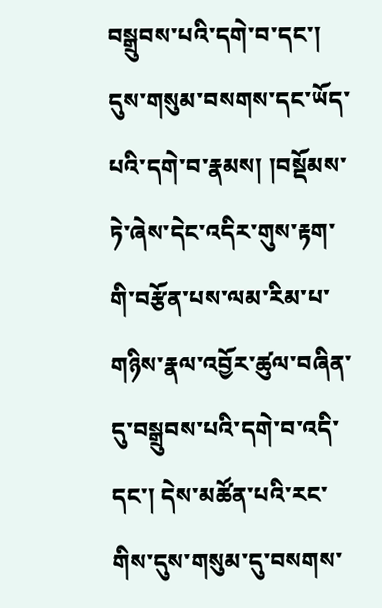བསྒྲུབས་པའི་དགེ་བ་དང་། དུས་གསུམ་བསགས་དང་ཡོད་པའི་དགེ་བ་རྣམས། །བསྡོམས་ཏེ་ཞེས་དེང་འདིར་གུས་རྟག་གི་བརྩོན་པས་ལམ་རིམ་པ་གཉིས་རྣལ་འབྱོར་ཚུལ་བཞིན་དུ་བསྒྲུབས་པའི་དགེ་བ་འདི་དང་། དེས་མཚོན་པའི་རང་གིས་དུས་གསུམ་དུ་བསགས་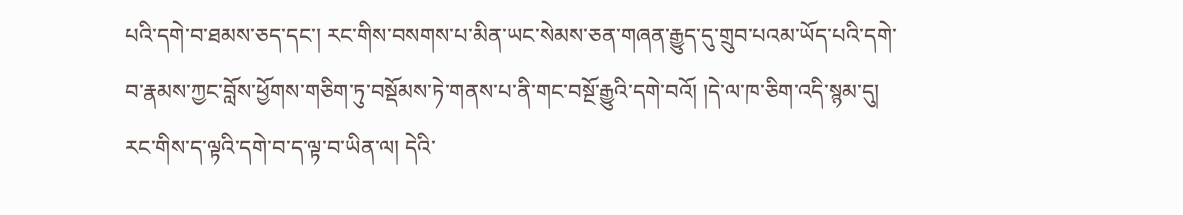པའི་དགེ་བ་ཐམས་ཅད་དང་། རང་གིས་བསགས་པ་མིན་ཡང་སེམས་ཅན་གཞན་རྒྱུད་དུ་གྲུབ་པའམ་ཡོད་པའི་དགེ་བ་རྣམས་ཀྱང་བློས་ཕྱོགས་གཅིག་ཏུ་བསྡོམས་ཏེ་གནས་པ་ནི་གང་བསྔོ་རྒྱུའི་དགེ་བའོ། །དེ་ལ་ཁ་ཅིག་འདི་སྙམ་དུ། རང་གིས་ད་ལྟའི་དགེ་བ་ད་ལྟ་བ་ཡིན་ལ། དེའི་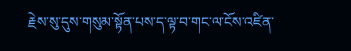རྗེས་སུ་དུས་གསུམ་སྟོན་པས་ད་ལྟ་བ་གང་ལ་ངོས་འཛིན་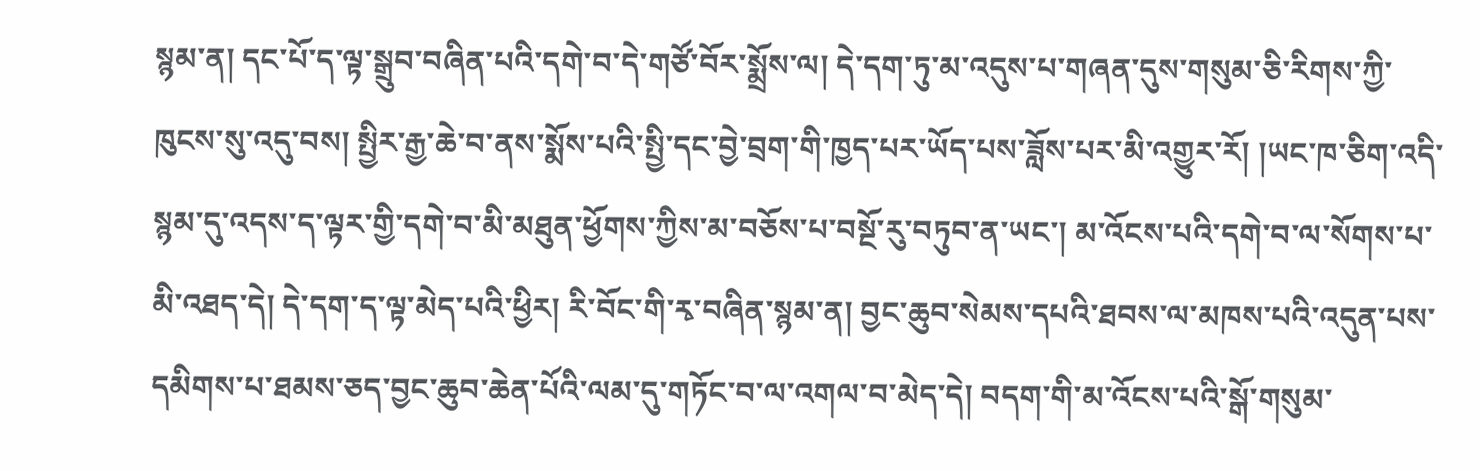སྙམ་ན། དང་པོ་ད་ལྟ་སྒྲུབ་བཞིན་པའི་དགེ་བ་དེ་གཙོ་བོར་སྨྲོས་ལ། དེ་དག་ཏུ་མ་འདུས་པ་གཞན་དུས་གསུམ་ཅི་རིགས་ཀྱི་ཁུངས་སུ་འདུ་བས། སྤྱིར་རྒྱ་ཆེ་བ་ནས་སྨོས་པའི་སྤྱི་དང་བྱེ་བྲག་གི་ཁྱད་པར་ཡོད་པས་ཟློས་པར་མི་འགྱུར་རོ། །ཡང་ཁ་ཅིག་འདི་སྙམ་དུ་འདས་ད་ལྟར་གྱི་དགེ་བ་མི་མཐུན་ཕྱོགས་ཀྱིས་མ་བཅོས་པ་བསྔོ་རུ་བཏུབ་ན་ཡང་། མ་འོངས་པའི་དགེ་བ་ལ་སོགས་པ་མི་འཐད་དེ། དེ་དག་ད་ལྟ་མེད་པའི་ཕྱིར། རི་བོང་གི་རྭ་བཞིན་སྙམ་ན། བྱང་ཆུབ་སེམས་དཔའི་ཐབས་ལ་མཁས་པའི་འདུན་པས་དམིགས་པ་ཐམས་ཅད་བྱང་ཆུབ་ཆེན་པོའི་ལམ་དུ་གཏོང་བ་ལ་འགལ་བ་མེད་དེ། བདག་གི་མ་འོངས་པའི་སྒོ་གསུམ་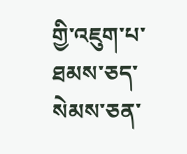གྱི་འཇུག་པ་ཐམས་ཅད་སེམས་ཅན་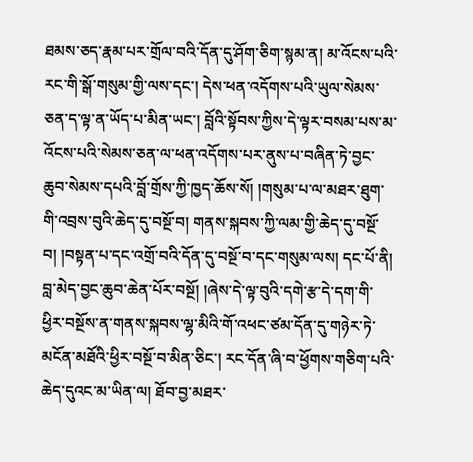ཐམས་ཅད་རྣམ་པར་གྲོལ་བའི་དོན་དུ་ཤོག་ཅིག་སྙམ་ན། མ་འོངས་པའི་རང་གི་སྒོ་གསུམ་གྱི་ལས་དང་། དེས་ཕན་འདོགས་པའི་ཡུལ་སེམས་ཅན་ད་ལྟ་ན་ཡོད་པ་མིན་ཡང་། བློའི་སྟོབས་ཀྱིས་དེ་ལྟར་བསམ་པས་མ་འོངས་པའི་སེམས་ཅན་ལ་ཕན་འདོགས་པར་ནུས་པ་བཞིན་ཏེ་བྱང་ཆུབ་སེམས་དཔའི་བློ་གྲོས་ཀྱི་ཁྱད་ཆོས་སོ། །གསུམ་པ་ལ་མཐར་ཐུག་གི་འབྲས་བུའི་ཆེད་དུ་བསྔོ་བ། གནས་སྐབས་ཀྱི་ལམ་གྱི་ཆེད་དུ་བསྔོ་བ། །བསྟན་པ་དང་འགྲོ་བའི་དོན་དུ་བསྔོ་བ་དང་གསུམ་ལས། དང་པོ་ནི། བླ་མེད་བྱང་ཆུབ་ཆེན་པོར་བསྔོ། །ཞེས་དེ་ལྟ་བུའི་དགེ་རྩ་དེ་དག་གི་ཕྱིར་བསྔོས་ན་གནས་སྐབས་ལྷ་མིའི་གོ་འཕང་ཙམ་དོན་དུ་གཉེར་ཏེ་མངོན་མཐོའི་ཕྱིར་བསྔོ་བ་མིན་ཅིང་། རང་དོན་ཞི་བ་ཕྱོགས་གཅིག་པའི་ཆེད་དུའང་མ་ཡིན་ལ། ཐོབ་བྱ་མཐར་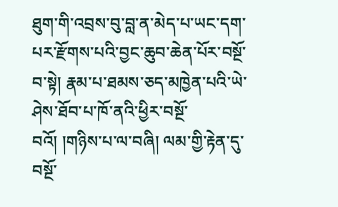ཐུག་གི་འབྲས་བུ་བླ་ན་མེད་པ་ཡང་དག་པར་རྫོགས་པའི་བྱང་ཆུབ་ཆེན་པོར་བསྔོ་བ་སྟེ། རྣམ་པ་ཐམས་ཅད་མཁྱེན་པའི་ཡེ་ཤེས་ཐོབ་པ་ཁོ་ནའི་ཕྱིར་བསྔོ་བའོ། །གཉིས་པ་ལ་བཞི། ལམ་གྱི་རྟེན་དུ་བསྔོ་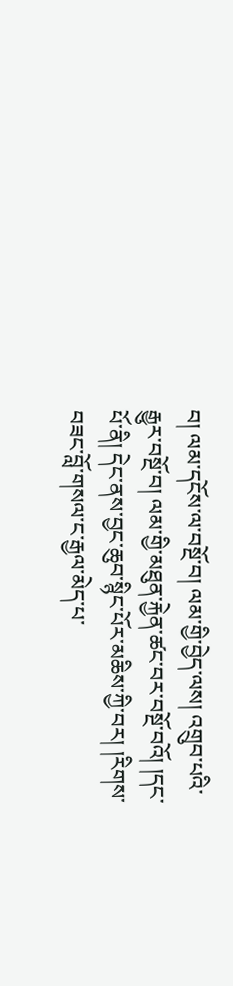བ། ལམ་དངོས་ལ་བསྔོ་བ། ལམ་གྱི་བྱེད་ལས། འགྲུབ་པའི་རྒྱུར་བསྔོ་བ། ལམ་གྱི་མཐུན་རྐྱེན་ཚང་བར་བསྔོ་བའོ། །དང་པོ་ནི། དེང་ནས་བྱང་ཆུབ་སྙིང་པོར་མཆིས་ཀྱི་བར། །རིགས་བཟང་བློ་གསལ་ང་རྒྱལ་མེད་པ་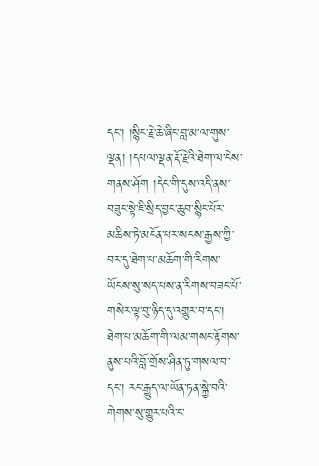དང་། །སྙིང་རྗེ་ཆེ་ཞིང་བླ་མ་ལ་གུས་ལྡན། །དཔལ་ལྡན་རྡོ་རྗེའི་ཐེག་ལ་ངེས་གནས་ཤོག །དེང་གི་དུས་འདི་ནས་བཟུང་སྟེ་ཇི་སྲིད་བྱང་ཆུབ་སྙིང་པོར་མཆིས་ཏེ་མངོན་པར་སངས་རྒྱས་ཀྱི་བར་དུ་ཐེག་པ་མཆོག་གི་རིགས་ཡོངས་སུ་སད་པས་ན་རིགས་བཟང་པོ་གསེར་ལྟ་བུ་ཉིད་དུ་འགྱུར་བ་དང་། ཐེག་པ་མཆོག་གི་ལམ་གསང་རྟོགས་ནུས་པའི་བློ་གྲོས་ཤིན་ཏུ་གསལ་བ་དང་། རང་རྒྱུད་ལ་ཡོན་ཏན་སྐྱེ་བའི་གེགས་སུ་གྱུར་པའི་ང་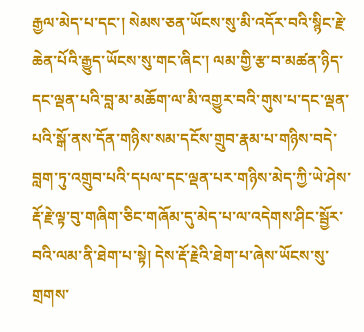རྒྱལ་མེད་པ་དང་། སེམས་ཅན་ཡོངས་སུ་མི་འདོར་བའི་སྙིང་རྗེ་ཆེན་པོའི་རྒྱུད་ཡོངས་སུ་གང་ཞིང་། ལམ་གྱི་རྩ་བ་མཚན་ཉིད་དང་ལྡན་པའི་བླ་མ་མཆོག་ལ་མི་འགྱུར་བའི་གུས་པ་དང་ལྡན་པའི་སྒོ་ནས་དོན་གཉིས་སམ་དངོས་གྲུབ་རྣམ་པ་གཉིས་བདེ་བླག་ཏུ་འགྲུབ་པའི་དཔལ་དང་ལྡན་པར་གཉིས་མེད་ཀྱི་ཡེ་ཤེས་རྡོ་རྗེ་ལྟ་བུ་གཞིག་ཅིང་གཞོམ་དུ་མེད་པ་ལ་འདེགས་ཤིང་སྦྱོར་བའི་ལམ་ནི་ཐེག་པ་སྟེ། དེས་རྡོ་རྗེའི་ཐེག་པ་ཞེས་ཡོངས་སུ་གྲགས་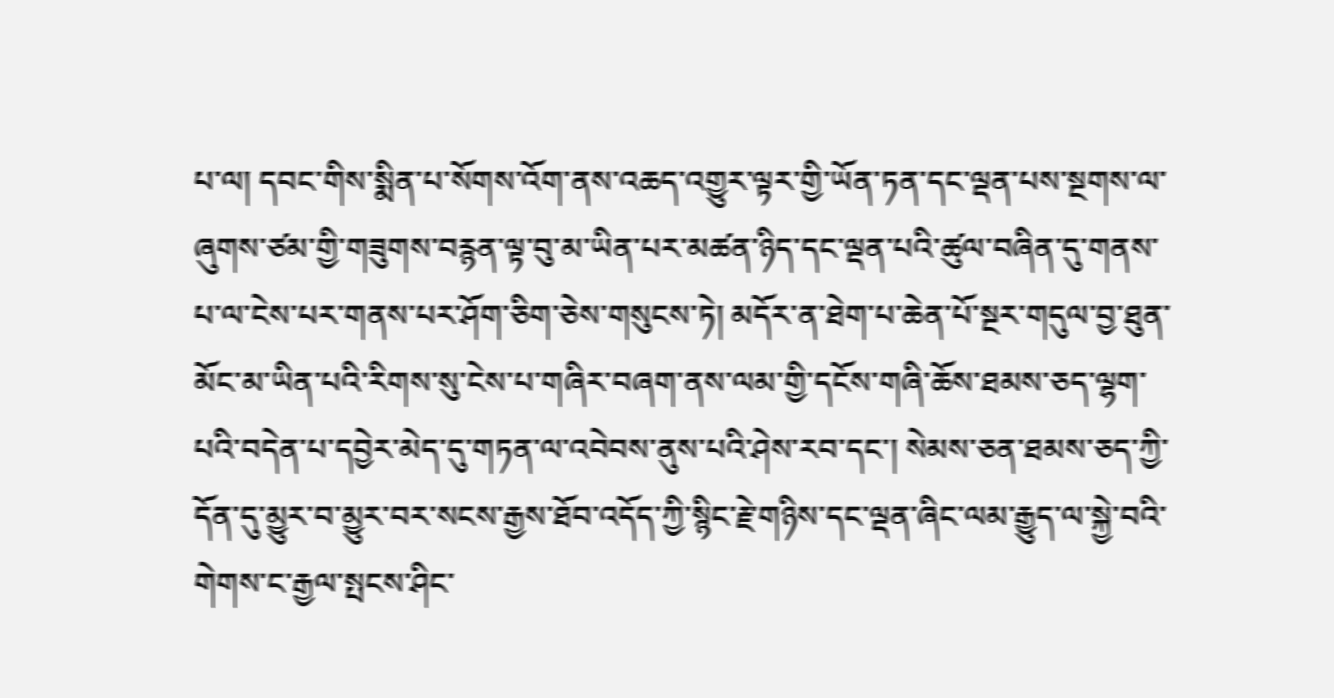པ་ལ། དབང་གིས་སྨིན་པ་སོགས་འོག་ནས་འཆད་འགྱུར་ལྟར་གྱི་ཡོན་ཏན་དང་ལྡན་པས་སྔགས་ལ་ཞུགས་ཙམ་གྱི་གཟུགས་བརྙན་ལྟ་བུ་མ་ཡིན་པར་མཚན་ཉིད་དང་ལྡན་པའི་ཚུལ་བཞིན་དུ་གནས་པ་ལ་ངེས་པར་གནས་པར་ཤོག་ཅིག་ཅེས་གསུངས་ཏེ། མདོར་ན་ཐེག་པ་ཆེན་པོ་སྔར་གདུལ་བྱ་ཐུན་མོང་མ་ཡིན་པའི་རིགས་སུ་ངེས་པ་གཞིར་བཞག་ནས་ལམ་གྱི་དངོས་གཞི་ཆོས་ཐམས་ཅད་ལྷག་པའི་བདེན་པ་དབྱེར་མེད་དུ་གཏན་ལ་འབེབས་ནུས་པའི་ཤེས་རབ་དང་། སེམས་ཅན་ཐམས་ཅད་ཀྱི་དོན་དུ་མྱུར་བ་མྱུར་བར་སངས་རྒྱས་ཐོབ་འདོད་ཀྱི་སྙིང་རྗེ་གཉིས་དང་ལྡན་ཞིང་ལམ་རྒྱུད་ལ་སྐྱེ་བའི་གེགས་ང་རྒྱལ་སྤངས་ཤིང་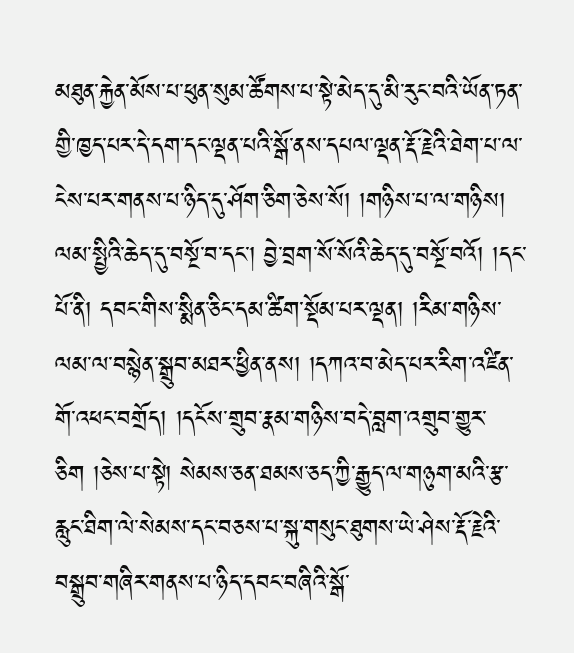མཐུན་རྐྱེན་མོས་པ་ཕུན་སུམ་ཚོགས་པ་སྟེ་མེད་དུ་མི་རུང་བའི་ཡོན་ཏན་གྱི་ཁྱད་པར་དེ་དག་དང་ལྡན་པའི་སྒོ་ནས་དཔལ་ལྡན་རྡོ་རྗེའི་ཐེག་པ་ལ་ངེས་པར་གནས་པ་ཉིད་དུ་ཤོག་ཅིག་ཅེས་སོ། །གཉིས་པ་ལ་གཉིས། ལམ་སྤྱིའི་ཆེད་དུ་བསྔོ་བ་དང་། བྱེ་བྲག་སོ་སོའི་ཆེད་དུ་བསྔོ་བའོ། །དང་པོ་ནི། དབང་གིས་སྨིན་ཅིང་དམ་ཚིག་སྡོམ་པར་ལྡན། །རིམ་གཉིས་ལམ་ལ་བསྙེན་སྒྲུབ་མཐར་ཕྱིན་ནས། །དཀའ་བ་མེད་པར་རིག་འཛིན་གོ་འཕང་བགྲོད། །དངོས་གྲུབ་རྣམ་གཉིས་བདེ་བླག་འགྲུབ་གྱུར་ཅིག །ཅེས་པ་སྟེ། སེམས་ཅན་ཐམས་ཅད་ཀྱི་རྒྱུད་ལ་གཉུག་མའི་རྩ་རླུང་ཐིག་ལེ་སེམས་དང་བཅས་པ་སྐུ་གསུང་ཐུགས་ཡེ་ཤེས་རྡོ་རྗེའི་བསྒྲུབ་གཞིར་གནས་པ་ཉིད་དབང་བཞིའི་སྒོ་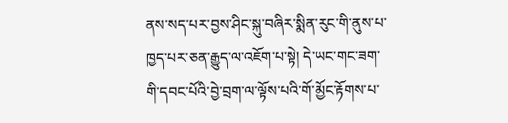ནས་སད་པར་བྱས་ཤིང་སྐུ་བཞིར་སྨིན་རུང་གི་ནུས་པ་ཁྱད་པར་ཅན་རྒྱུད་ལ་འཇོག་པ་སྟེ། དེ་ཡང་གང་ཟག་གི་དབང་པོའི་བྱེ་བྲག་ལ་ལྟོས་པའི་གོ་མྱོང་རྟོགས་པ་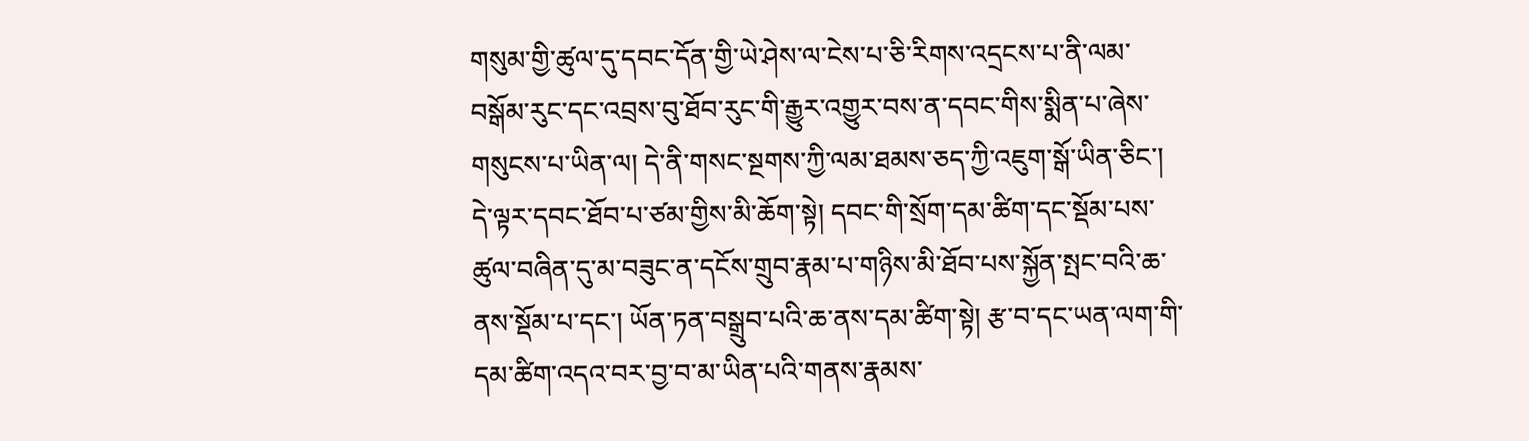གསུམ་གྱི་ཚུལ་དུ་དབང་དོན་གྱི་ཡེ་ཤེས་ལ་ངེས་པ་ཅི་རིགས་འདྲངས་པ་ནི་ལམ་བསྒོམ་རུང་དང་འབྲས་བུ་ཐོབ་རུང་གི་རྒྱུར་འགྱུར་བས་ན་དབང་གིས་སྨིན་པ་ཞེས་གསུངས་པ་ཡིན་ལ། དེ་ནི་གསང་སྔགས་ཀྱི་ལམ་ཐམས་ཅད་ཀྱི་འཇུག་སྒོ་ཡིན་ཅིང་། དེ་ལྟར་དབང་ཐོབ་པ་ཙམ་གྱིས་མི་ཆོག་སྟེ། དབང་གི་སྲོག་དམ་ཚིག་དང་སྡོམ་པས་ཚུལ་བཞིན་དུ་མ་བཟུང་ན་དངོས་གྲུབ་རྣམ་པ་གཉིས་མི་ཐོབ་པས་སྐྱོན་སྤང་བའི་ཆ་ནས་སྡོམ་པ་དང་། ཡོན་ཏན་བསྒྲུབ་པའི་ཆ་ནས་དམ་ཚིག་སྟེ། རྩ་བ་དང་ཡན་ལག་གི་དམ་ཚིག་འདའ་བར་བྱ་བ་མ་ཡིན་པའི་གནས་རྣམས་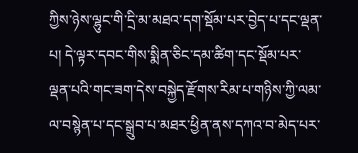ཀྱིས་ཉེས་ལྷུང་གི་དྲི་མ་མཐའ་དག་སྡོམ་པར་བྱེད་པ་དང་ལྡན་པ། དེ་ལྟར་དབང་གིས་སྨིན་ཅིང་དམ་ཚིག་དང་སྡོམ་པར་ལྡན་པའི་གང་ཟག་དེས་བསྐྱེད་རྫོགས་རིམ་པ་གཉིས་ཀྱི་ལམ་ལ་བསྙེན་པ་དང་སྒྲུབ་པ་མཐར་ཕྱིན་ནས་དཀའ་བ་མེད་པར་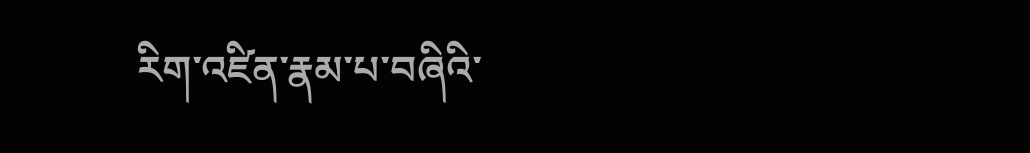རིག་འཛིན་རྣམ་པ་བཞིའི་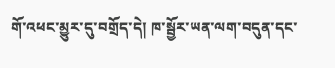གོ་འཕང་མྱུར་དུ་བགྲོད་དེ། ཁ་སྦྱོར་ཡན་ལག་བདུན་དང་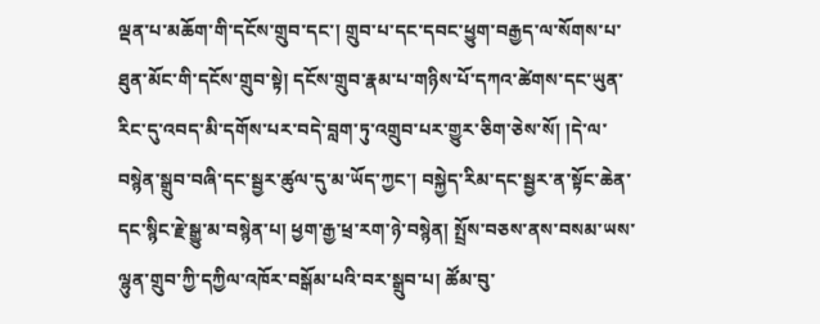ལྡན་པ་མཆོག་གི་དངོས་གྲུབ་དང་། གྲུབ་པ་དང་དབང་ཕྱུག་བརྒྱད་ལ་སོགས་པ་ཐུན་མོང་གི་དངོས་གྲུབ་སྟེ། དངོས་གྲུབ་རྣམ་པ་གཉིས་པོ་དཀའ་ཚེགས་དང་ཡུན་རིང་དུ་འབད་མི་དགོས་པར་བདེ་བླག་ཏུ་འགྲུབ་པར་གྱུར་ཅིག་ཅེས་སོ། །དེ་ལ་བསྙེན་སྒྲུབ་བཞི་དང་སྦྱར་ཚུལ་དུ་མ་ཡོད་ཀྱང་། བསྐྱེད་རིམ་དང་སྦྱར་ན་སྟོང་ཆེན་དང་སྙིང་རྗེ་སྒྱུ་མ་བསྙེན་པ། ཕྱག་རྒྱ་ཕྲ་རག་ཉེ་བསྙེན། སྤྲོས་བཅས་ནས་བསམ་ཡས་ལྷུན་གྲུབ་ཀྱི་དཀྱིལ་འཁོར་བསྒོམ་པའི་བར་སྒྲུབ་པ། ཚོམ་བུ་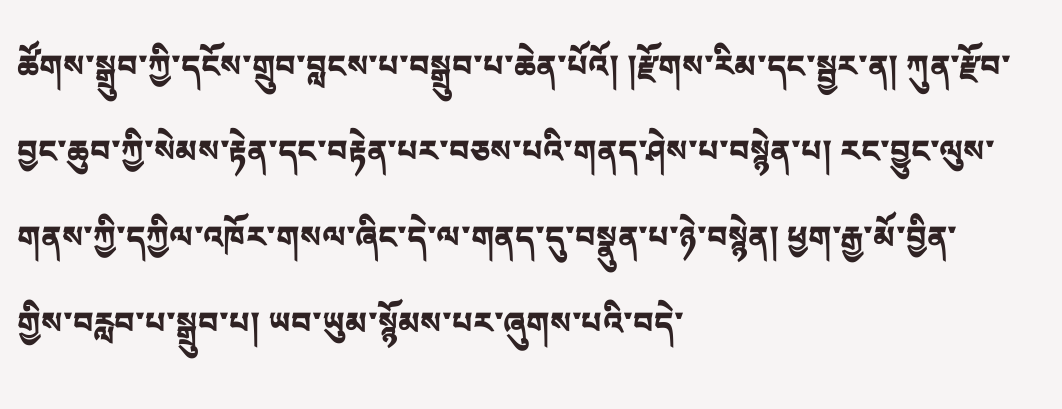ཚོགས་སྒྲུབ་ཀྱི་དངོས་གྲུབ་བླངས་པ་བསྒྲུབ་པ་ཆེན་པོའོ། །རྫོགས་རིམ་དང་སྦྱར་ན། ཀུན་རྫོབ་བྱང་ཆུབ་ཀྱི་སེམས་རྟེན་དང་བརྟེན་པར་བཅས་པའི་གནད་ཤེས་པ་བསྙེན་པ། རང་བྱུང་ལུས་གནས་ཀྱི་དཀྱིལ་འཁོར་གསལ་ཞིང་དེ་ལ་གནད་དུ་བསྣུན་པ་ཉེ་བསྙེན། ཕྱག་རྒྱ་མོ་བྱིན་གྱིས་བརླབ་པ་སྒྲུབ་པ། ཡབ་ཡུམ་སྙོམས་པར་ཞུགས་པའི་བདེ་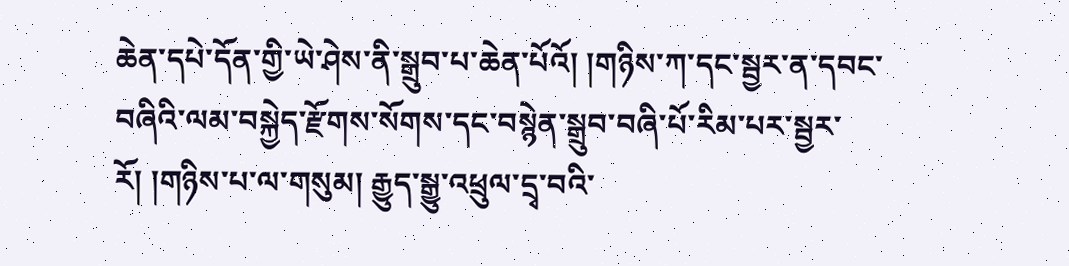ཆེན་དཔེ་དོན་གྱི་ཡེ་ཤེས་ནི་སྒྲུབ་པ་ཆེན་པོའོ། །གཉིས་ཀ་དང་སྦྱར་ན་དབང་བཞིའི་ལམ་བསྐྱེད་རྫོགས་སོགས་དང་བསྙེན་སྒྲུབ་བཞི་པོ་རིམ་པར་སྦྱར་རོ། །གཉིས་པ་ལ་གསུམ། རྒྱུད་སྒྱུ་འཕྲུལ་དྲྭ་བའི་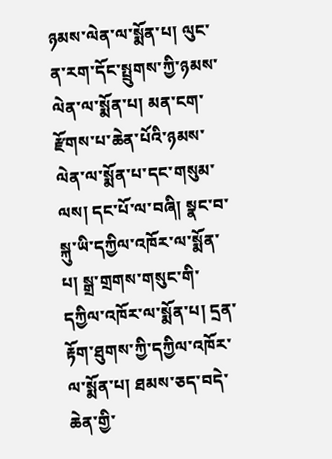ཉམས་ལེན་ལ་སྨོན་པ། ལུང་ན་རག་དོང་སྤྲུགས་ཀྱི་ཉམས་ལེན་ལ་སྨོན་པ། མན་ངག་རྫོགས་པ་ཆེན་པོའི་ཉམས་ལེན་ལ་སྨོན་པ་དང་གསུམ་ལས། དང་པོ་ལ་བཞི། སྣང་བ་སྐུ་ཡི་དཀྱིལ་འཁོར་ལ་སྨོན་པ། སྒྲ་གྲགས་གསུང་གི་དཀྱིལ་འཁོར་ལ་སྨོན་པ། དྲན་རྟོག་ཐུགས་ཀྱི་དཀྱིལ་འཁོར་ལ་སྨོན་པ། ཐམས་ཅད་བདེ་ཆེན་གྱི་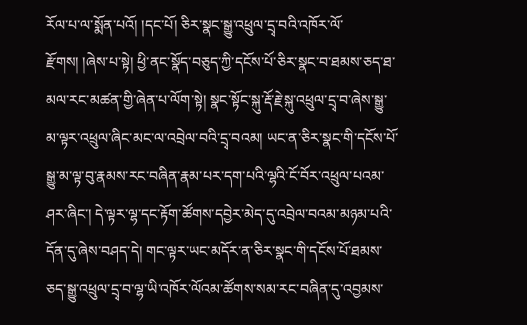རོལ་པ་ལ་སྨོན་པའོ། །དང་པོ། ཅིར་སྣང་སྒྱུ་འཕྲུལ་དྲྭ་བའི་འཁོར་ལོ་རྫོགས། །ཞེས་པ་སྟེ། ཕྱི་ནང་སྣོད་བཅུད་ཀྱི་དངོས་པོ་ཅིར་སྣང་བ་ཐམས་ཅད་ཐ་མལ་རང་མཚན་གྱི་ཞེན་པ་ལོག་སྟེ། སྣང་སྟོང་སྐུ་རྡོ་རྗེ་སྐུ་འཕྲུལ་དྲྭ་བ་ཞེས་སྒྱུ་མ་ལྟར་འཕྲུལ་ཞིང་མང་ལ་འབྲེལ་བའི་དྲྭ་བའམ། ཡང་ན་ཅིར་སྣང་གི་དངོས་པོ་སྒྱུ་མ་ལྟ་བུ་རྣམས་རང་བཞིན་རྣམ་པར་དག་པའི་ལྷའི་ངོ་བོར་འཕྲུལ་པའམ་ཤར་ཞིང་། དེ་ལྟར་ལྷ་དང་རྟོག་ཚོགས་དབྱེར་མེད་དུ་འབྲེལ་བའམ་མཉམ་པའི་དོན་དུ་ཞེས་བཤད་དེ། གང་ལྟར་ཡང་མདོར་ན་ཅིར་སྣང་གི་དངོས་པོ་ཐམས་ཅད་སྒྱུ་འཕྲུལ་དྲྭ་བ་ལྷ་ཡི་འཁོར་ལོའམ་ཚོགས་སམ་རང་བཞིན་དུ་འབྱམས་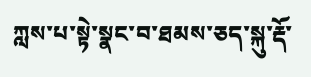ཀླས་པ་སྟེ་སྣང་བ་ཐམས་ཅད་སྐུ་རྡོ་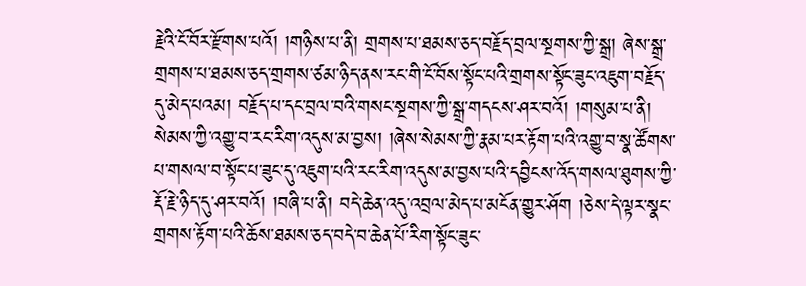རྗེའི་ངོ་བོར་རྫོགས་པའོ། །གཉིས་པ་ནི། གྲགས་པ་ཐམས་ཅད་བརྗོད་བྲལ་སྔགས་ཀྱི་སྒྲ། ཞེས་སྒྲ་གྲགས་པ་ཐམས་ཅད་གྲགས་ཙམ་ཉིད་ནས་རང་གི་ངོ་བོས་སྟོང་པའི་གྲགས་སྟོང་ཟུང་འཇུག་བརྗོད་དུ་མེད་པའམ། བརྗོད་པ་དང་བྲལ་བའི་གསང་སྔགས་ཀྱི་སྒྲ་གདངས་ཤར་བའོ། །གསུམ་པ་ནི། སེམས་ཀྱི་འགྱུ་བ་རང་རིག་འདུས་མ་བྱས། །ཞེས་སེམས་ཀྱི་རྣམ་པར་རྟོག་པའི་འགྱུ་བ་སྣ་ཚོགས་པ་གསལ་བ་སྟོང་པ་ཟུང་དུ་འཇུག་པའི་རང་རིག་འདུས་མ་བྱས་པའི་དབྱིངས་འོད་གསལ་ཐུགས་ཀྱི་རྡོ་རྗེ་ཉིད་དུ་ཤར་བའོ། །བཞི་པ་ནི། བདེ་ཆེན་འདུ་འབྲལ་མེད་པ་མངོན་གྱུར་ཤོག །ཅེས་དེ་ལྟར་སྣང་གྲགས་རྟོག་པའི་ཆོས་ཐམས་ཅད་བདེ་བ་ཆེན་པོ་རིག་སྟོང་ཟུང་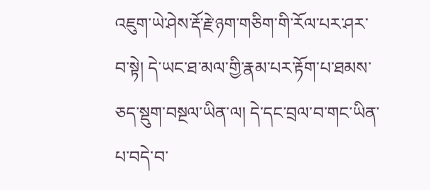འཇུག་ཡེ་ཤེས་རྡོ་རྗེ་ཉག་གཅིག་གི་རོལ་པར་ཤར་བ་སྟེ། དེ་ཡང་ཐ་མལ་གྱི་རྣམ་པར་རྟོག་པ་ཐམས་ཅད་སྡུག་བསྔལ་ཡིན་ལ། དེ་དང་བྲལ་བ་གང་ཡིན་པ་བདེ་བ་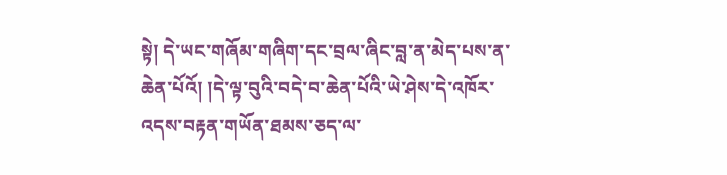སྟེ། དེ་ཡང་གཞོམ་གཞིག་དང་བྲལ་ཞིང་བླ་ན་མེད་པས་ན་ཆེན་པོའོ། །དེ་ལྟ་བུའི་བདེ་བ་ཆེན་པོའི་ཡེ་ཤེས་དེ་འཁོར་འདས་བརྟན་གཡོན་ཐམས་ཅད་ལ་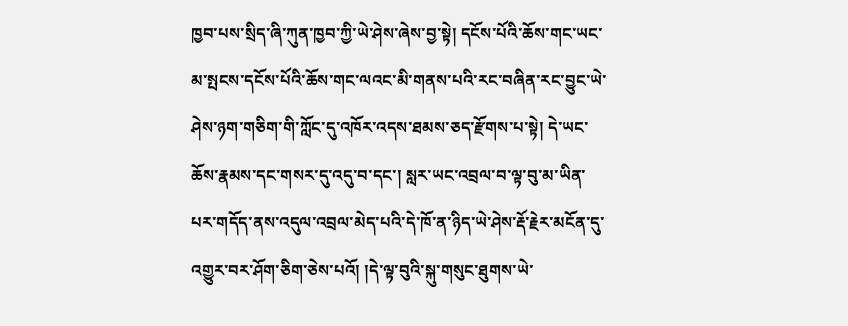ཁྱབ་པས་སྲིད་ཞི་ཀུན་ཁྱབ་ཀྱི་ཡེ་ཤེས་ཞེས་བྱ་སྟེ། དངོས་པོའི་ཆོས་གང་ཡང་མ་སྤངས་དངོས་པོའི་ཆོས་གང་ལའང་མི་གནས་པའི་རང་བཞིན་རང་བྱུང་ཡེ་ཤེས་ཉག་གཅིག་གི་ཀློང་དུ་འཁོར་འདས་ཐམས་ཅད་རྫོགས་པ་སྟེ། དེ་ཡང་ཆོས་རྣམས་དང་གསར་དུ་འདུ་བ་དང་། སླར་ཡང་འབྲལ་བ་ལྟ་བུ་མ་ཡིན་པར་གདོད་ནས་འདུལ་འབྲལ་མེད་པའི་དེ་ཁོ་ན་ཉིད་ཡེ་ཤེས་རྡོ་རྗེར་མངོན་དུ་འགྱུར་བར་ཤོག་ཅིག་ཅེས་པའོ། །དེ་ལྟ་བུའི་སྐུ་གསུང་ཐུགས་ཡེ་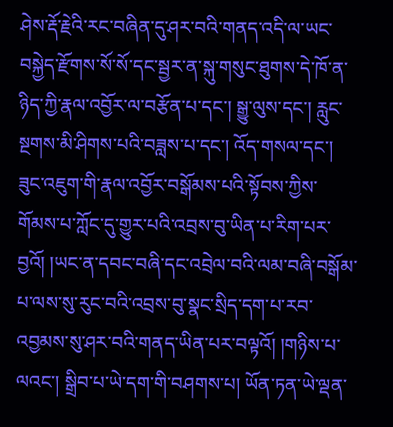ཤེས་རྡོ་རྗེའི་རང་བཞིན་དུ་ཤར་བའི་གནད་འདི་ལ་ཡང་བསྐྱེད་རྫོགས་སོ་སོ་དང་སྦྱར་ན་སྐུ་གསུང་ཐུགས་དེ་ཁོ་ན་ཉིད་ཀྱི་རྣལ་འབྱོར་ལ་བརྩོན་པ་དང་། སྒྱུ་ལུས་དང་། རླུང་སྔགས་མི་ཤིགས་པའི་བཟླས་པ་དང་། འོད་གསལ་དང་། ཟུང་འཇུག་གི་རྣལ་འབྱོར་བསྒོམས་པའི་སྟོབས་ཀྱིས་གོམས་པ་ཀློང་དུ་གྱུར་པའི་འབྲས་བུ་ཡིན་པ་རིག་པར་བྱའོ། །ཡང་ན་དབང་བཞི་དང་འབྲེལ་བའི་ལམ་བཞི་བསྒོམ་པ་ལས་སུ་རུང་བའི་འབྲས་བུ་སྣང་སྲིད་དག་པ་རབ་འབྱམས་སུ་ཤར་བའི་གནད་ཡིན་པར་བལྟའོ། །གཉིས་པ་ལའང་། སྒྲིབ་པ་ཡེ་དག་གི་བཤགས་པ། ཡོན་ཏན་ཡེ་ལྡན་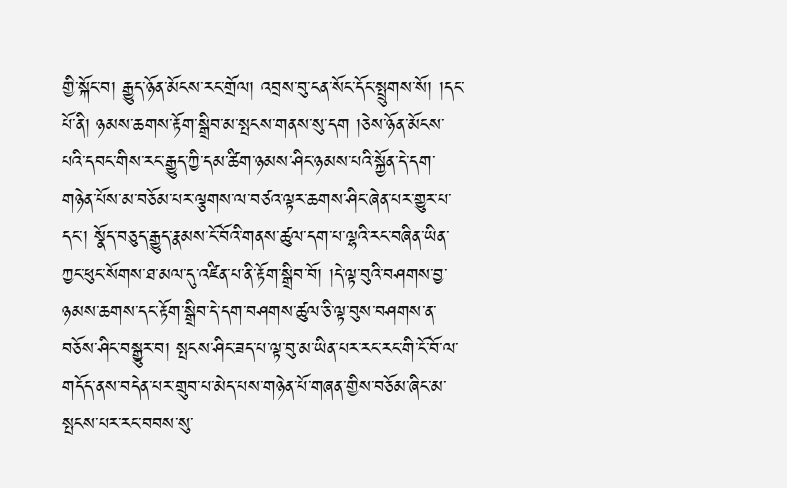གྱི་སྐོང་བ། རྒྱུད་ཉོན་མོངས་རང་གྲོལ། འབྲས་བུ་ངན་སོང་དོང་སྤྲུགས་སོ། །དང་པོ་ནི། ཉམས་ཆགས་རྟོག་སྒྲིབ་མ་སྤངས་གནས་སུ་དག །ཅེས་ཉོན་མོངས་པའི་དབང་གིས་རང་རྒྱུད་ཀྱི་དམ་ཚིག་ཉམས་ཤིང་ཉམས་པའི་སྐྱོན་དེ་དག་གཉེན་པོས་མ་བཅོམ་པར་ལྕགས་ལ་བཙའ་ལྟར་ཆགས་ཤིང་ཞེན་པར་གྱུར་པ་དང་། སྣོད་བཅུད་རྒྱུད་རྣམས་ངོ་བོའི་གནས་ཚུལ་དག་པ་ལྷའི་རང་བཞིན་ཡིན་ཀྱང་ཕུང་སོགས་ཐ་མལ་དུ་འཛིན་པ་ནི་རྟོག་སྒྲིབ་བོ། །དེ་ལྟ་བུའི་བཤགས་བྱ་ཉམས་ཆགས་དང་རྟོག་སྒྲིབ་དེ་དག་བཤགས་ཚུལ་ཅི་ལྟ་བུས་བཤགས་ན་བཅོས་ཤིང་བསྒྱུར་བ། སྤངས་ཤིང་ཟད་པ་ལྟ་བུ་མ་ཡིན་པར་རང་རང་གི་ངོ་བོ་ལ་གདོད་ནས་བདེན་པར་གྲུབ་པ་མེད་པས་གཉེན་པོ་གཞན་གྱིས་བཅོམ་ཞིང་མ་སྤངས་པར་རང་བབས་སུ་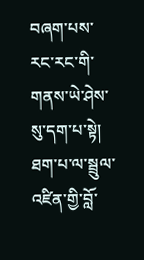བཞག་པས་རང་རང་གི་གནས་ཡེ་ཤེས་སུ་དག་པ་སྟེ། ཐག་པ་ལ་སྦྲུལ་འཛིན་གྱི་བློ་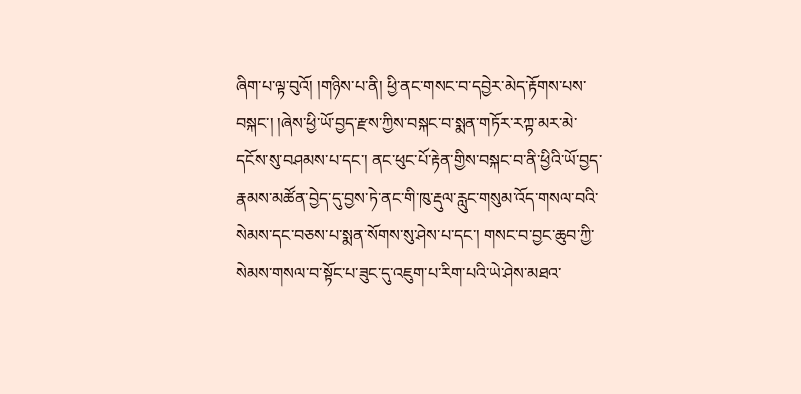ཞིག་པ་ལྟ་བུའོ། །གཉིས་པ་ནི། ཕྱི་ནང་གསང་བ་དབྱེར་མེད་རྟོགས་པས་བསྐང་། །ཞེས་ཕྱི་ཡོ་བྱད་རྫས་ཀྱིས་བསྐང་བ་སྨན་གཏོར་རཀྟ་མར་མེ་དངོས་སུ་བཤམས་པ་དང་། ནང་ཕུང་པོ་རྟེན་གྱིས་བསྐང་བ་ནི་ཕྱིའི་ཡོ་བྱད་རྣམས་མཚོན་བྱེད་དུ་བྱས་ཏེ་ནང་གི་ཁུ་རྡུལ་རླུང་གསུམ་འོད་གསལ་བའི་སེམས་དང་བཅས་པ་སྨན་སོགས་སུ་ཤེས་པ་དང་། གསང་བ་བྱང་ཆུབ་ཀྱི་སེམས་གསལ་བ་སྟོང་པ་ཟུང་དུ་འཇུག་པ་རིག་པའི་ཡེ་ཤེས་མཐའ་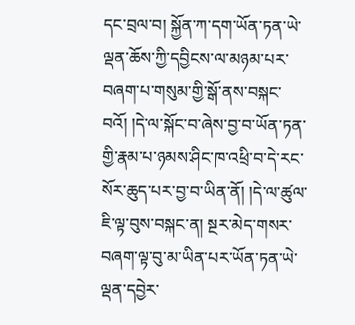དང་བྲལ་བ། སྐྱོན་ཀ་དག་ཡོན་ཏན་ཡེ་ལྡན་ཆོས་ཀྱི་དབྱིངས་ལ་མཉམ་པར་བཞག་པ་གསུམ་གྱི་སྒོ་ནས་བསྐང་བའོ། །དེ་ལ་སྐོང་བ་ཞེས་བྱ་བ་ཡོན་ཏན་གྱི་རྣམ་པ་ཉམས་ཤིང་ཁ་འཕྲི་བ་དེ་རང་སོར་ཆུད་པར་བྱ་བ་ཡིན་ནོ། །དེ་ལ་ཚུལ་ཇི་ལྟ་བུས་བསྐང་ན། སྔར་མེད་གསར་བཞག་ལྟ་བུ་མ་ཡིན་པར་ཡོན་ཏན་ཡེ་ལྡན་དབྱེར་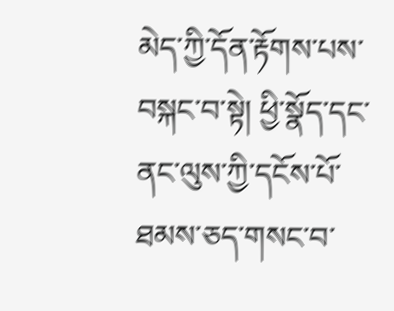མེད་ཀྱི་དོན་རྟོགས་པས་བསྐང་བ་སྟེ། ཕྱི་སྣོད་དང་ནང་ལུས་ཀྱི་དངོས་པོ་ཐམས་ཅད་གསང་བ་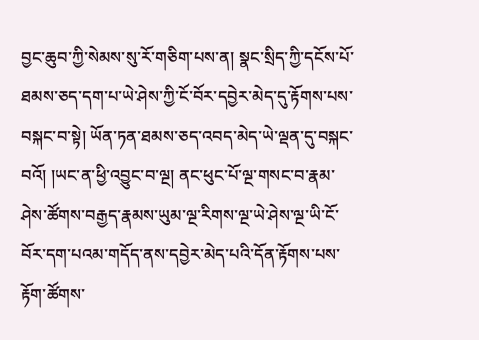བྱང་ཆུབ་ཀྱི་སེམས་སུ་རོ་གཅིག་པས་ན། སྣང་སྲིད་ཀྱི་དངོས་པོ་ཐམས་ཅད་དག་པ་ཡེ་ཤེས་ཀྱི་ངོ་བོར་དབྱེར་མེད་དུ་རྟོགས་པས་བསྐང་བ་སྟེ། ཡོན་ཏན་ཐམས་ཅད་འབད་མེད་ཡེ་ལྡན་དུ་བསྐང་བའོ། །ཡང་ན་ཕྱི་འབྱུང་བ་ལྔ། ནང་ཕུང་པོ་ལྔ་གསང་བ་རྣམ་ཤེས་ཚོགས་བརྒྱད་རྣམས་ཡུམ་ལྔ་རིགས་ལྔ་ཡེ་ཤེས་ལྔ་ཡི་ངོ་བོར་དག་པའམ་གདོད་ནས་དབྱེར་མེད་པའི་དོན་རྟོགས་པས་རྟོག་ཚོགས་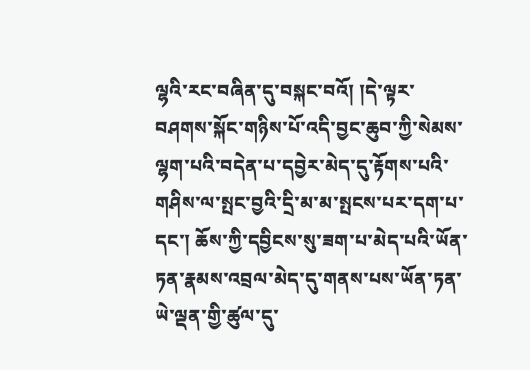ལྷའི་རང་བཞིན་དུ་བསྐང་བའོ། །དེ་ལྟར་བཤགས་སྐོང་གཉིས་པོ་འདི་བྱང་ཆུབ་ཀྱི་སེམས་ལྷག་པའི་བདེན་པ་དབྱེར་མེད་དུ་རྟོགས་པའི་གཤིས་ལ་སྤང་བྱའི་དྲི་མ་མ་སྤངས་པར་དག་པ་དང་། ཆོས་ཀྱི་དབྱིངས་སུ་ཟག་པ་མེད་པའི་ཡོན་ཏན་རྣམས་འབྲལ་མེད་དུ་གནས་པས་ཡོན་ཏན་ཡེ་ལྡན་གྱི་ཚུལ་དུ་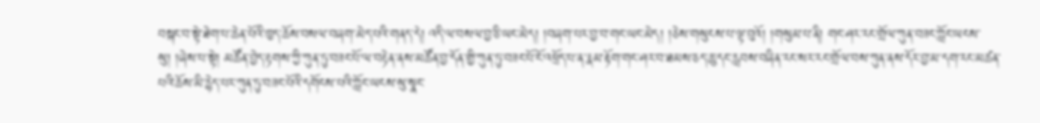བསྐང་བ་སྟེ་ཐེག་པ་ཆེན་པོའི་ཁྱད་ཆོས་བསལ་བཞག་མེད་པའི་གནད་དེ། འདི་ལ་བསལ་བྱ་ཅི་ཡང་མེད། །བཞག་པར་བྱ་བ་གང་ཡང་མེད། །ཅེས་གསུངས་པ་ལྟ་བུའོ། །གསུམ་པ་ནི། གང་ཤར་རང་གྲོལ་ཀུན་བཟང་ཀློང་ཡངས་སུ། །ཞེས་པ་སྟེ། མཚོན་བྱེད་རྟགས་ཀྱི་ཀུན་ཏུ་བཟང་པོ་ལ་བརྟེན་ནས་མཚོན་བྱ་དོན་གྱི་ཀུན་ཏུ་བཟང་པོ་ངོ་འཕྲོད་པ་ན་རྣམ་རྟོག་གང་ཤར་བ་ཐམས་ཅད་ཆུ་དང་རླབས་བཞིན་རང་སར་རང་གྲོལ་བས་ཀུན་ནས་དོར་བྱ་མ་དག་རང་མཚན་པའི་ཆོས་མི་རྙེད་པར་ཀུན་ཏུ་བཟང་པོའི་དགོངས་པའི་ཀློང་ཡངས་སུ་སྣང་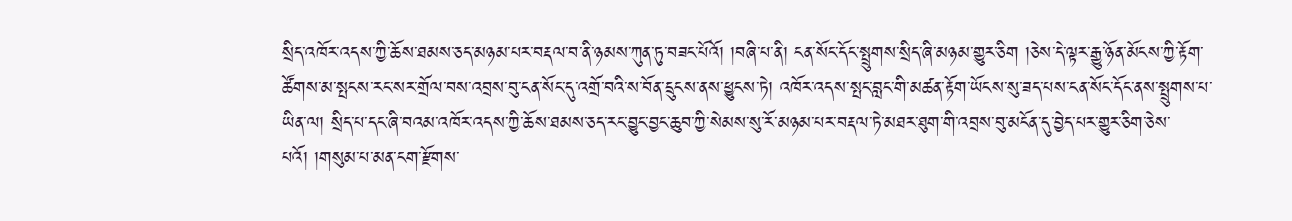སྲིད་འཁོར་འདས་ཀྱི་ཆོས་ཐམས་ཅད་མཉམ་པར་བརྡལ་བ་ནི་ཉམས་ཀུན་ཏུ་བཟང་པོའོ། །བཞི་པ་ནི། ངན་སོང་དོང་སྤྲུགས་སྲིད་ཞི་མཉམ་གྱུར་ཅིག །ཅེས་དེ་ལྟར་རྒྱུ་ཉོན་མོངས་ཀྱི་རྟོག་ཚོགས་མ་སྤངས་རང་སར་གྲོལ་བས་འབྲས་བུ་ངན་སོང་དུ་འགྲོ་བའི་ས་བོན་དྲུངས་ནས་ཕྱུངས་ཏེ། འཁོར་འདས་སྤང་བླང་གི་མཚན་རྟོག་ཡོངས་སུ་ཟད་པས་ངན་སོང་དོང་ནས་སྤྲུགས་པ་ཡིན་ལ། སྲིད་པ་དང་ཞི་བའམ་འཁོར་འདས་ཀྱི་ཆོས་ཐམས་ཅད་རང་བྱུང་བྱང་ཆུབ་ཀྱི་སེམས་སུ་རོ་མཉམ་པར་བརྡལ་ཏེ་མཐར་ཐུག་གི་འབྲས་བུ་མངོན་དུ་བྱེད་པར་གྱུར་ཅིག་ཅེས་པའོ། །གསུམ་པ་མན་ངག་རྫོགས་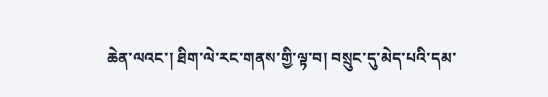ཆེན་ལའང་། ཐིག་ལེ་རང་གནས་གྱི་ལྟ་བ། བསྲུང་དུ་མེད་པའི་དམ་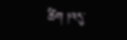ཚིག །འདུ་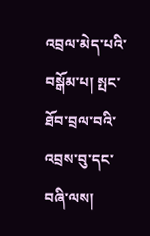འབྲལ་མེད་པའི་བསྒོམ་པ། སྤང་ཐོབ་བྲལ་བའི་འབྲས་བུ་དང་བཞི་ལས།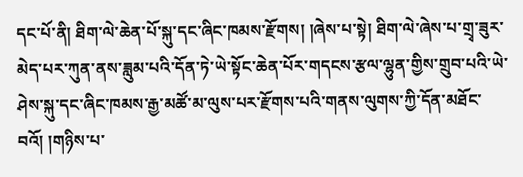དང་པོ་ནི། ཐིག་ལེ་ཆེན་པོ་སྐུ་དང་ཞིང་ཁམས་རྫོགས། །ཞེས་པ་སྟེ། ཐིག་ལེ་ཞེས་པ་གྲྭ་ཟུར་མེད་པར་ཀུན་ནས་ཟླུམ་པའི་དོན་ཏེ་ཡེ་སྟོང་ཆེན་པོར་གདངས་རྩལ་ལྷུན་གྱིས་གྲུབ་པའི་ཡེ་ཤེས་སྐུ་དང་ཞིང་ཁམས་རྒྱ་མཚོ་མ་ལུས་པར་རྫོགས་པའི་གནས་ལུགས་ཀྱི་དོན་མཐོང་བའོ། །གཉིས་པ་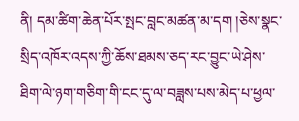ནི། དམ་ཚིག་ཆེན་པོར་སྤང་བླང་མཚན་མ་དག །ཅེས་སྣང་སྲིད་འཁོར་འདས་ཀྱི་ཆོས་ཐམས་ཅད་རང་བྱུང་ཡེ་ཤེས་ཐིག་ལེ་ཉག་གཅིག་གི་ངང་དུ་ལ་བཟླས་པས་མེད་པ་ཕྱལ་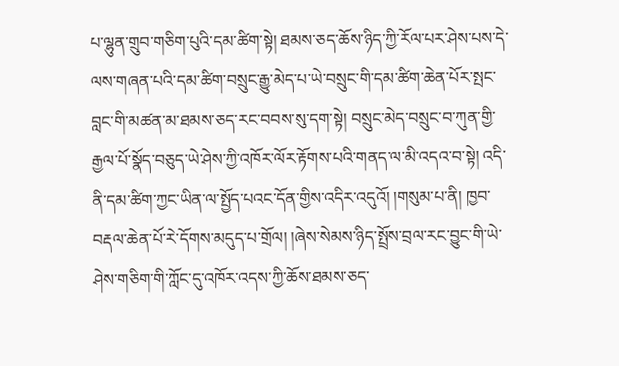པ་ལྷུན་གྲུབ་གཅིག་པུའི་དམ་ཚིག་སྟེ། ཐམས་ཅད་ཆོས་ཉིད་ཀྱི་རོལ་པར་ཤེས་པས་དེ་ལས་གཞན་པའི་དམ་ཚིག་བསྲུང་རྒྱུ་མེད་པ་ཡེ་བསྲུང་གི་དམ་ཚིག་ཆེན་པོར་སྤང་བླང་གི་མཚན་མ་ཐམས་ཅད་རང་བབས་སུ་དག་སྟེ། བསྲུང་མེད་བསྲུང་བ་ཀུན་གྱི་རྒྱལ་པོ་སྣོད་བཅུད་ཡེ་ཤེས་ཀྱི་འཁོར་ལོར་རྟོགས་པའི་གནད་ལ་མི་འདའ་བ་སྟེ། འདི་ནི་དམ་ཚིག་ཀྱང་ཡིན་ལ་སྤྱོད་པའང་དོན་གྱིས་འདིར་འདུའོ། །གསུམ་པ་ནི། ཁྱབ་བརྡལ་ཆེན་པོ་རེ་དོགས་མདུད་པ་གྲོལ། །ཞེས་སེམས་ཉིད་སྤྲོས་བྲལ་རང་བྱུང་གི་ཡེ་ཤེས་གཅིག་གི་ཀློང་དུ་འཁོར་འདས་ཀྱི་ཆོས་ཐམས་ཅད་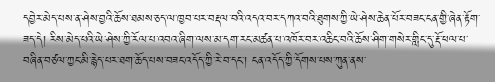དབྱེར་མེད་པས་ན་ཤེས་བྱའི་ཆོས་ཐམས་ཅད་ལ་ཁྱབ་པར་བརྡལ་བའི་འདའ་བར་དཀའ་བའི་ཐུགས་ཀྱི་ཡེ་ཤེས་ཆེན་པོར་བཟང་ངན་གྱི་ཞེན་རྟོག་ཟད་དེ། རིས་མེད་པའི་ཡེ་ཤེས་ཀྱི་རོལ་པ་འབའ་ཞིག་ལས་མ་དག་རང་མཚན་པ་འཁོར་བར་འཆིང་བའི་ཆོས་ཤིག་གསེར་གླིང་དུ་རྡོ་ཕལ་པ་བཞིན་བཙལ་ཀྱང་མི་རྙེད་པར་ཐག་ཆོད་པས་བཟང་འདོད་ཀྱི་རེ་བ་དང་། ངན་འདོད་ཀྱི་དོགས་པས་ཀུན་ནས་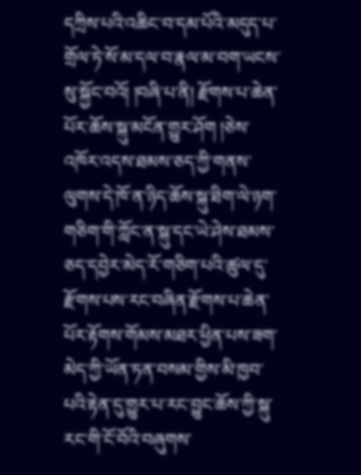དཀྲིས་པའི་འཆིང་བ་དམ་པོའི་མདུད་པ་གྲོལ་ཏེ་སོ་མ་དལ་བ་རྣལ་མ་བག་ཡངས་སུ་སྐྱོང་བའོ། །བཞི་པ་ནི། རྫོགས་པ་ཆེན་པོར་ཆོས་སྐུ་མངོན་གྱུར་ཤོག །ཅེས་འཁོར་འདས་ཐམས་ཅད་ཀྱི་གནས་ལུགས་དེ་ཁོ་ན་ཉིད་ཆོས་སྐུ་ཐིག་ལེ་ཉག་གཅིག་གི་ཀློང་ན་སྐུ་དང་ཡེ་ཤེས་ཐམས་ཅད་དབྱེར་མེད་རོ་གཅིག་པའི་ཚུལ་དུ་རྫོགས་པས་རང་བཞིན་རྫོགས་པ་ཆེན་པོར་རྟོགས་གོམས་མཐར་ཕྱིན་པས་ཟག་མེད་ཀྱི་ཡོན་ཏན་བསམ་གྱིས་མི་ཁྱབ་པའི་རྟེན་དུ་གྱུར་པ་རང་བྱུང་ཆོས་ཀྱི་སྐུ་རང་གི་ངོ་བོའི་བཞུགས་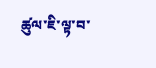ཚུལ་ཇི་ལྟ་བ་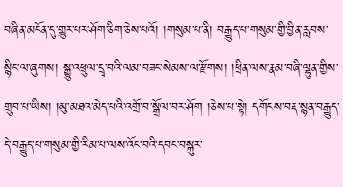བཞིན་མངོན་དུ་གྱུར་པར་ཤོག་ཅིག་ཅེས་པའོ། །གསུམ་པ་ནི། བརྒྱུད་པ་གསུམ་གྱི་བྱིན་རླབས་སྙིང་ལ་ཞུགས། སྒྱུ་འཕྲུལ་དྲྭ་བའི་ལམ་བཟང་སེམས་ལ་རྫོགས། །ཕྲིན་ལས་རྣམ་བཞི་ལྷུན་གྱིས་གྲུབ་པ་ཡིས། །མུ་མཐའ་མེད་པའི་འགྲོ་བ་སྒྲོལ་བར་ཤོག །ཅེས་པ་སྟེ། དགོངས་བརྡ་སྙན་བརྒྱུད་དེ་བརྒྱུད་པ་གསུམ་གྱི་རིམ་པ་ལས་འོང་བའི་དབང་བསྐུར་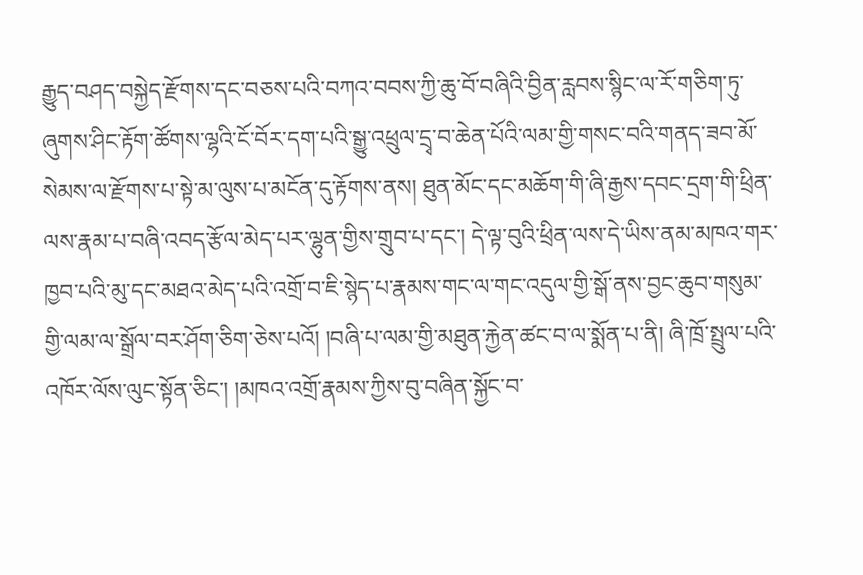རྒྱུད་བཤད་བསྐྱེད་རྫོགས་དང་བཅས་པའི་བཀའ་བབས་ཀྱི་ཆུ་བོ་བཞིའི་བྱིན་རླབས་སྙིང་ལ་རོ་གཅིག་ཏུ་ཞུགས་ཤིང་རྟོག་ཚོགས་ལྷའི་ངོ་བོར་དག་པའི་སྒྱུ་འཕྲུལ་དྲྭ་བ་ཆེན་པོའི་ལམ་གྱི་གསང་བའི་གནད་ཟབ་མོ་སེམས་ལ་རྫོགས་པ་སྟེ་མ་ལུས་པ་མངོན་དུ་རྟོགས་ནས། ཐུན་མོང་དང་མཆོག་གི་ཞི་རྒྱས་དབང་དྲག་གི་ཕྲིན་ལས་རྣམ་པ་བཞི་འབད་རྩོལ་མེད་པར་ལྷུན་གྱིས་གྲུབ་པ་དང་། དེ་ལྟ་བུའི་ཕྲིན་ལས་དེ་ཡིས་ནམ་མཁའ་གར་ཁྱབ་པའི་མུ་དང་མཐའ་མེད་པའི་འགྲོ་བ་ཇི་སྙེད་པ་རྣམས་གང་ལ་གང་འདུལ་གྱི་སྒོ་ནས་བྱང་ཆུབ་གསུམ་གྱི་ལམ་ལ་སྒྲོལ་བར་ཤོག་ཅིག་ཅེས་པའོ། །བཞི་པ་ལམ་གྱི་མཐུན་རྐྱེན་ཚང་བ་ལ་སྨོན་པ་ནི། ཞི་ཁྲོ་སྤྲུལ་པའི་འཁོར་ལོས་ལུང་སྟོན་ཅིང་། །མཁའ་འགྲོ་རྣམས་ཀྱིས་བུ་བཞིན་སྐྱོང་བ་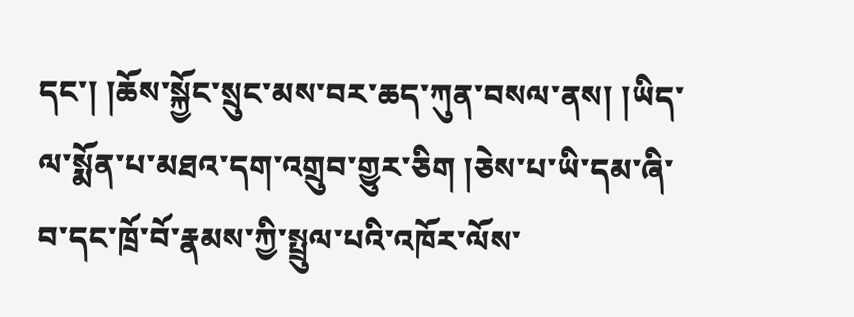དང་། །ཆོས་སྐྱོང་སྲུང་མས་བར་ཆད་ཀུན་བསལ་ནས། །ཡིད་ལ་སྨོན་པ་མཐའ་དག་འགྲུབ་གྱུར་ཅིག །ཅེས་པ་ཡི་དམ་ཞི་བ་དང་ཁྲོ་བོ་རྣམས་ཀྱི་སྤྲུལ་པའི་འཁོར་ལོས་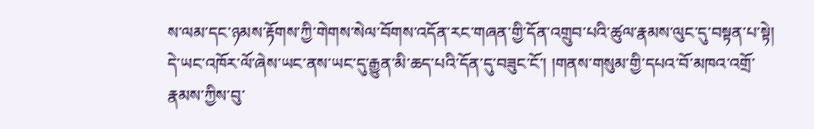ས་ལམ་དང་ཉམས་རྟོགས་ཀྱི་གེགས་སེལ་བོགས་འདོན་རང་གཞན་གྱི་དོན་འགྲུབ་པའི་ཚུལ་རྣམས་ལུང་དུ་བསྟན་པ་སྟེ། དེ་ཡང་འཁོར་ལོ་ཞེས་ཡང་ནས་ཡང་དུ་རྒྱུན་མི་ཆད་པའི་དོན་དུ་བཟུང་ངོ་། །གནས་གསུམ་གྱི་དཔའ་བོ་མཁའ་འགྲོ་རྣམས་ཀྱིས་བུ་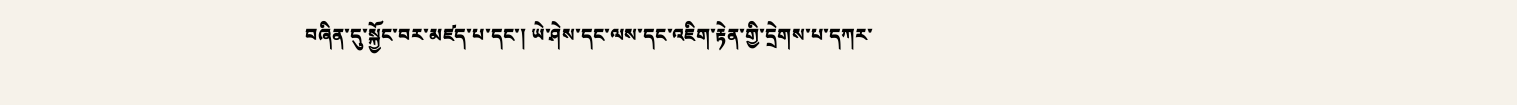བཞིན་དུ་སྐྱོང་བར་མཛད་པ་དང་། ཡེ་ཤེས་དང་ལས་དང་འཇིག་རྟེན་གྱི་དྲེགས་པ་དཀར་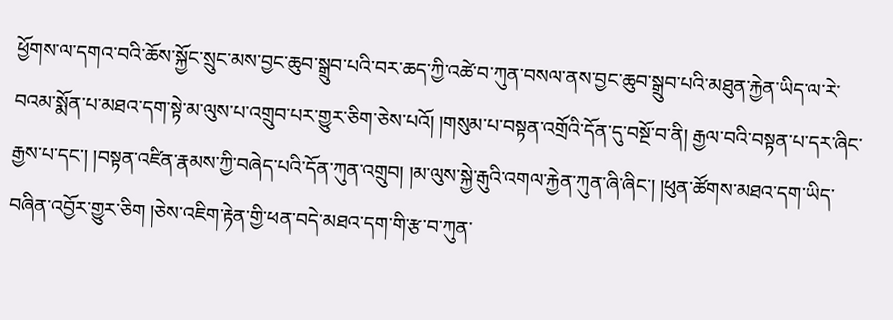ཕྱོགས་ལ་དགའ་བའི་ཆོས་སྐྱོང་སྲུང་མས་བྱང་ཆུབ་སྒྲུབ་པའི་བར་ཆད་ཀྱི་འཚེ་བ་ཀུན་བསལ་ནས་བྱང་ཆུབ་སྒྲུབ་པའི་མཐུན་རྐྱེན་ཡིད་ལ་རེ་བའམ་སྨོན་པ་མཐའ་དག་སྟེ་མ་ལུས་པ་འགྲུབ་པར་གྱུར་ཅིག་ཅེས་པའོ། །གསུམ་པ་བསྟན་འགྲོའི་དོན་དུ་བསྔོ་བ་ནི། རྒྱལ་བའི་བསྟན་པ་དར་ཞིང་རྒྱས་པ་དང་། །བསྟན་འཛིན་རྣམས་ཀྱི་བཞེད་པའི་དོན་ཀུན་འགྲུབ། །མ་ལུས་སྐྱེ་རྒུའི་འགལ་རྐྱེན་ཀུན་ཞི་ཞིང་། །ཕུན་ཚོགས་མཐའ་དག་ཡིད་བཞིན་འབྱོར་གྱུར་ཅིག །ཅེས་འཇིག་རྟེན་གྱི་ཕན་བདེ་མཐའ་དག་གི་རྩ་བ་ཀུན་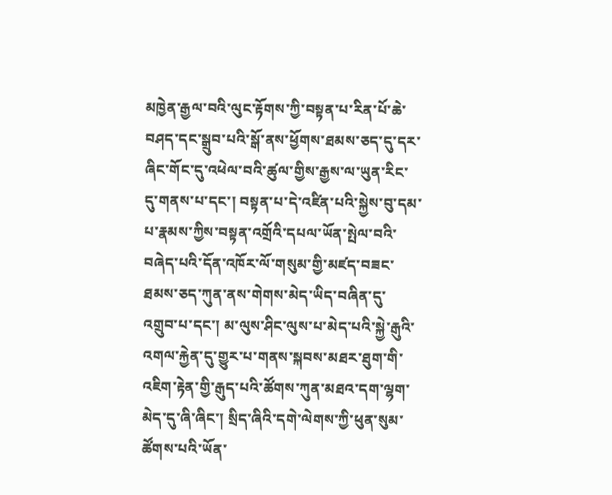མཁྱེན་རྒྱལ་བའི་ལུང་རྟོགས་ཀྱི་བསྟན་པ་རིན་པོ་ཆེ་བཤད་དང་སྒྲུབ་པའི་སྒོ་ནས་ཕྱོགས་ཐམས་ཅད་དུ་དར་ཞིང་གོང་དུ་འཕེལ་བའི་ཚུལ་གྱིས་རྒྱས་ལ་ཡུན་རིང་དུ་གནས་པ་དང་། བསྟན་པ་དེ་འཛིན་པའི་སྐྱེས་བུ་དམ་པ་རྣམས་ཀྱིས་བསྟན་འགྲོའི་དཔལ་ཡོན་སྤེལ་བའི་བཞེད་པའི་དོན་འཁོར་ལོ་གསུམ་གྱི་མཛད་བཟང་ཐམས་ཅད་ཀུན་ནས་གེགས་མེད་ཡིད་བཞིན་དུ་འགྲུབ་པ་དང་། མ་ལུས་ཤིང་ལུས་པ་མེད་པའི་སྐྱེ་རྒུའི་འགལ་རྐྱེན་དུ་གྱུར་པ་གནས་སྐབས་མཐར་ཐུག་གི་འཇིག་རྟེན་གྱི་རྒུད་པའི་ཚོགས་ཀུན་མཐའ་དག་ལྷག་མེད་དུ་ཞི་ཞིང་། སྲིད་ཞིའི་དགེ་ལེགས་ཀྱི་ཕུན་སུམ་ཚོགས་པའི་ཡོན་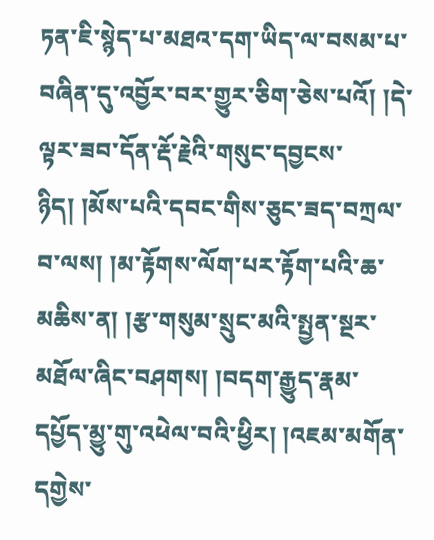ཏན་ཇི་སྙེད་པ་མཐའ་དག་ཡིད་ལ་བསམ་པ་བཞིན་དུ་འབྱོར་བར་གྱུར་ཅིག་ཅེས་པའོ། །དེ་ལྟར་ཟབ་དོན་རྡོ་རྗེའི་གསུང་དབྱངས་ཉིད། །མོས་པའི་དབང་གིས་ཅུང་ཟད་བཀྲལ་བ་ལས། །མ་རྟོགས་ལོག་པར་རྟོག་པའི་ཆ་མཆིས་ན། །རྩ་གསུམ་སྲུང་མའི་སྤྱན་སྔར་མཐོལ་ཞིང་བཤགས། །བདག་རྒྱུད་རྣམ་དཔྱོད་མྱུ་གུ་འཕེལ་བའི་ཕྱིར། །འཇམ་མགོན་དགྱེས་